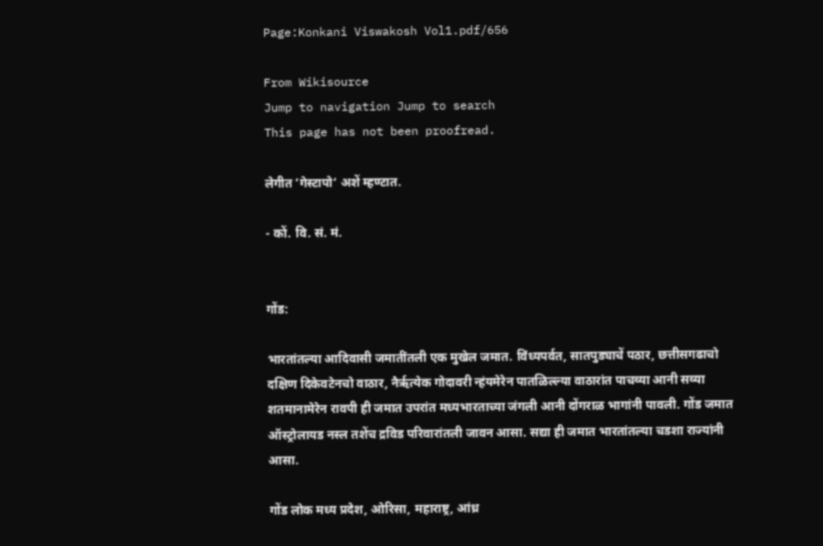Page:Konkani Viswakosh Vol1.pdf/656

From Wikisource
Jump to navigation Jump to search
This page has not been proofread.

लेगीत ’गेस्टापो‘ अशें म्हण्टात.

- कों. वि. सं. मं.


गोंड:

भारतांतल्या आदिवासी जमातींतली एक मुखेल जमात. विंध्यपर्वत, सातपुड्याचें पठार, छत्तीसगढाचो दक्षिण दिकेवटेनचो वाठार, नैर्ऋत्येक गोदावरी न्हंयमेरेन पातळिल्ल्या वाठारांत पाचव्या आनी सव्या शतमानामेरेन रावपी ही जमात उपरांत मध्यभारताच्या जंगली आनी दोंगराळ भागांनी पावली. गोंड जमात ऑस्ट्रोलायड नस्ल तशेंच द्रविड परिवारांतली जावन आसा. सद्या ही जमात भारतांतल्या चडशा राज्यांनी आसा.

गोंड लोक मध्य प्रदेश, ओरिसा, महाराष्ट्र, आंध्र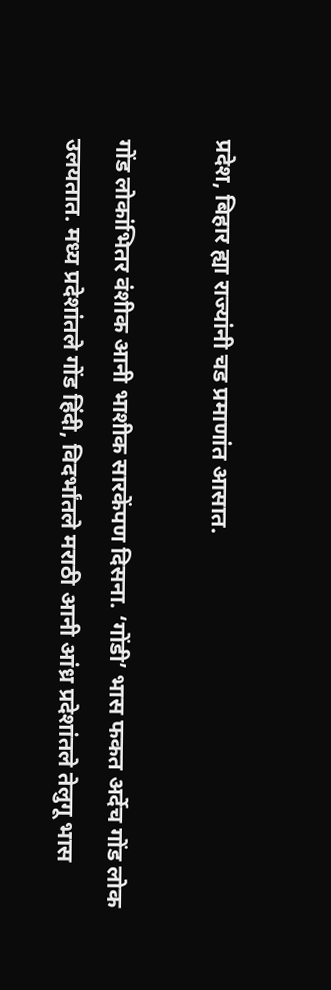प्रदेश, बिहार ह्या राज्यांनी चड प्रमाणांत आसात.

गोंड लोकांभितर वंशीक आनी भाशीक सारकेंपण दिसना. ‘गोंडी’ भास फकत अर्देच गोंड लोक उलयतात. मध्य प्रदेशांतले गोंड हिंदी, विदर्भांतले मराठी आनी आंध्र प्रदेशांतले तेलुगू भास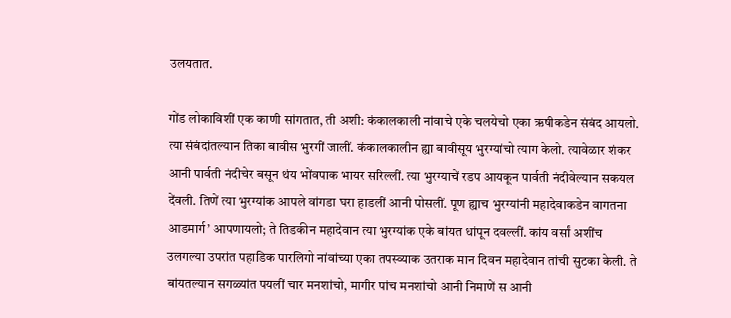उलयतात.

गोंड लोकाविशीं एक काणी सांगतात, ती अशी: कंकालकाली नांवाचे एके चलयेचो एका ऋषीकडेन संबंद आयलो. त्या संबंदांतल्यान तिका बावीस भुरगीं जालीं. कंकालकालीन ह्या बावीसूय भुरग्यांचो त्याग केलो. त्यावेळार शंकर आनी पार्वती नंदीचेर बसून थंय भोंवपाक भायर सरिल्लीं. त्या भुरग्याचें रडप आयकून पार्वती नंदीवेल्यान सकयल देंवली. तिणें त्या भुरग्यांक आपले वांगडा घरा हाडलीं आनी पोसलीं. पूण ह्याच भुरग्यांनी महादेवाकडेन वागतना आडमार्ग’ आपणायलो; ते तिडकीन महादेवान त्या भुरग्यांक एके बांयत धांपून दवल्लीं. कांय वर्सां अशींच उलगल्या उपरांत पहाडिक पारलिगो नांवांच्या एका तपस्व्याक उतराक मान दिवन महादेवान तांची सुटका केली. ते बांयतल्यान सगळ्यांत पयलीं चार मनशांचो, मागीर पांच मनशांचो आनी निमाणें स आनी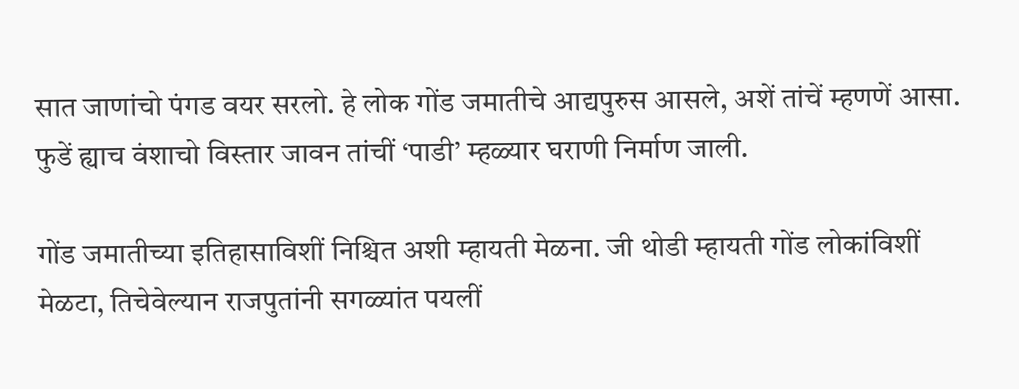सात जाणांचो पंगड वयर सरलो. हे लोक गोंड जमातीचे आद्यपुरुस आसले, अशें तांचें म्हणणें आसा. फुडें ह्याच वंशाचो विस्तार जावन तांचीं ‘पाडी’ म्हळ्यार घराणी निर्माण जाली.

गोंड जमातीच्या इतिहासाविशीं निश्चित अशी म्हायती मेळना. जी थोडी म्हायती गोंड लोकांविशीं मेळटा, तिचेवेल्यान राजपुतांनी सगळ्यांत पयलीं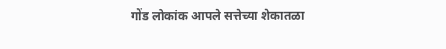गोंड लोकांक आपले सत्तेच्या शेकातळा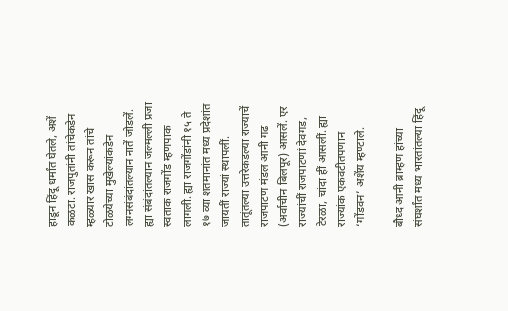हाडून हिंदू धर्मांत घेतले, अशें कळटा. राजपुतांनी तांचेकडेन म्हळ्यार खास करून तांचे टोळयेच्या मुखेल्यांकडेन लग्नसंबंदांतल्यान नातें जोडलें. ह्या संबंदांतल्यान जल्मल्ली प्रजा स्वताक राजगोंड म्हणपाक लागली. ह्या राजगोंडांनी १५ ते १७ व्या शतमानांत मध्य प्रदेशांत जायतीं राज्यां स्थापलीं. तातूंतल्या उत्तरेकडल्या राज्याचें राजपाटण मंडल आनी गढ (अर्वाचीन बिलपूर) आसलें. एर राज्यांचीं राजपाटणां देवगड, टेरळा, चांदा हीं आसलीं. ह्या राज्यांक एकवटीतपणान ‘गोंडवन’ अशेंय म्हण्टाले.

बौध्द आनी ब्राम्हण हांच्या संघर्शांत मध्य भारतांतल्या हिंदू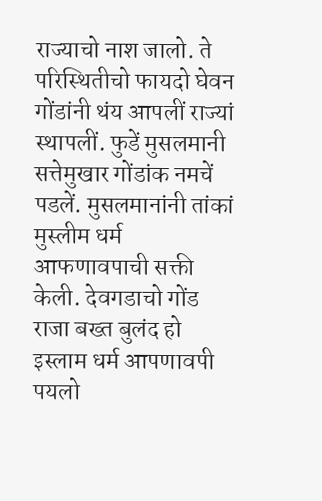राज्याचो नाश जालो. ते परिस्थितीचो फायदो घेवन गोंडांनी थंय आपलीं राज्यां स्थापलीं. फुडें मुसलमानी सत्तेमुखार गोंडांक नमचें पडलें. मुसलमानांनी तांकां मुस्लीम धर्म आफणावपाची सक्ती केली. देवगडाचो गोंड राजा बख्त बुलंद हो इस्लाम धर्म आपणावपी पयलो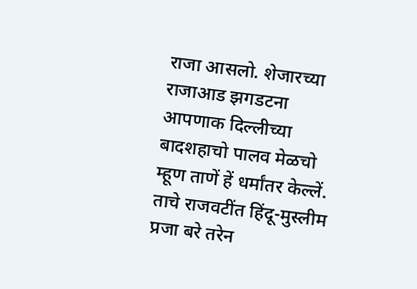राजा आसलो. शेजारच्या राजाआड झगडटना आपणाक दिल्लीच्या बादशहाचो पालव मेळचो म्हूण ताणें हें धर्मांतर केल्लें. ताचे राजवटींत हिंदू-मुस्लीम प्रजा बरे तरेन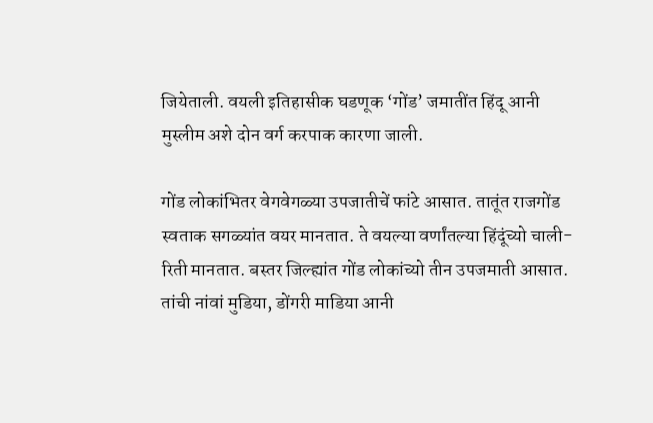जियेताली. वयली इतिहासीक घडणूक ‘गोंड’ जमातींत हिंदू आनी मुस्लीम अशे दोन वर्ग करपाक कारणा जाली.

गोंड लोकांभितर वेगवेगळ्या उपजातीचें फांटे आसात. तातूंत राजगोंड स्वताक सगळ्यांत वयर मानतात. ते वयल्या वर्णांतल्या हिंदूंच्यो चाली-रिती मानतात. बस्तर जिल्ह्यांत गोंड लोकांच्यो तीन उपजमाती आसात. तांची नांवां मुडिया, डोंगरी माडिया आनी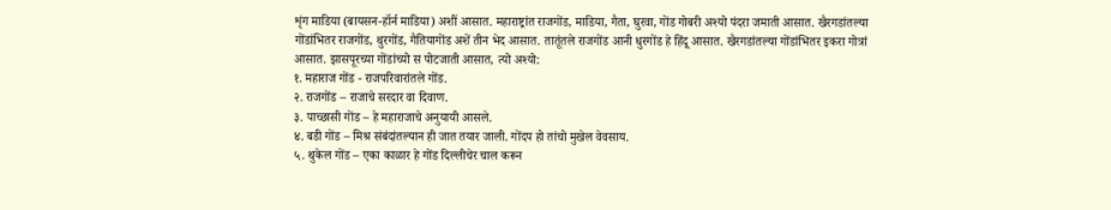शृंग माडिया (बायसन-हॉर्न माडिया) अशीं आसात. महाराष्ट्रांत राजगोंड, माडिया, गैता, घुरवा, गोंड गोबरी अश्यो पंदरा जमाती आसात. खैरगडांतल्या गोंडांभितर राजगोंड, थुरगोंड, गैतियागोंड अशें तीन भेद आसात. तातूंतले राजगोंड आनी धुरगोंड हे हिंदू आसात. खैरगडांतल्या गोंडांभितर इकरा गोत्रां आसात. झासपूरच्या गोंडांच्यो स पोटजाती आसात, त्यो अश्यो:
१. महाराज गोंड - राजपरिवारांतले गोंड.
२. राजगोंड – राजाचे सरदार वा दिवाण.
३. पाच्छासी गोंड – हे महाराजाचे अनुयायी आसले.
४. बडी गोंड – मिश्र संबंदांतल्यान ही जात तयार जाली. गोंदप हो तांचो मुखेल वेवसाय.
५. थुकेल गोंड – एका काळार हे गोंड दिल्लीचेर चाल करून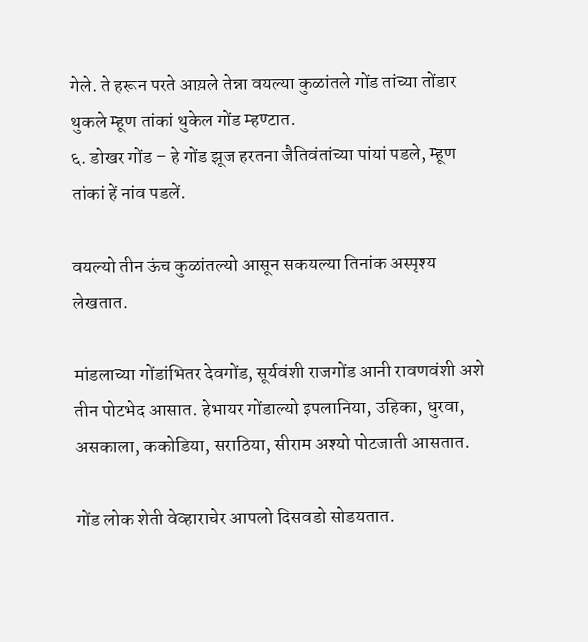गेले. ते हरून परते आय़ले तेन्ना वयल्या कुळांतले गोंड तांच्या तोंडार थुकले म्हूण तांकां थुकेल गोंड म्हण्टात.
६. डोखर गोंड – हे गोंड झूज हरतना जैतिवंतांच्या पांयां पडले, म्हूण तांकां हें नांव पडलें.

वयल्यो तीन ऊंच कुळांतल्यो आसून सकयल्या तिनांक अस्पृश्य लेखतात.

मांडलाच्या गोंडांभितर देवगोंड, सूर्यवंशी राजगोंड आनी रावणवंशी अशे तीन पोटभेद आसात. हेभायर गोंडाल्यो इपलानिया, उहिका, धुरवा, असकाला, ककोडिया, सराठिया, सीराम अश्यो पोटजाती आसतात.

गोंड लोक शेती वेव्हाराचेर आपलो दिसवडो सोडयतात.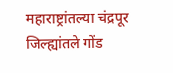महाराष्ट्रांतल्या चंद्रपूर जिल्ह्यांतले गोंड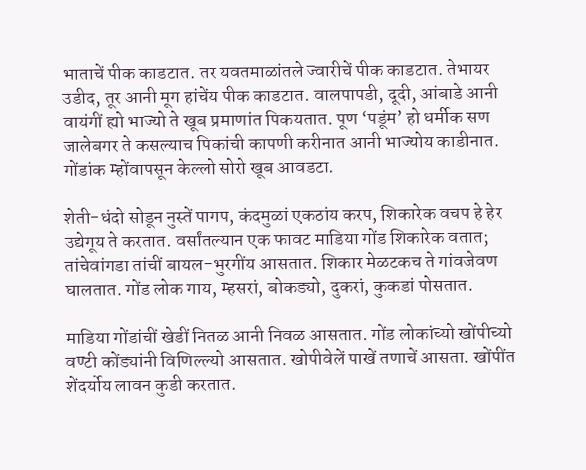भाताचें पीक काडटात. तर यवतमाळांतले ज्वारीचें पीक काडटात. तेभायर उडीद, तूर आनी मूग हांचेंय पीक काडटात. वालपापडी, दूदी, आंबाडे आनी वायंगीं ह्यो भाज्यो ते खूब प्रमाणांत पिकयतात. पूण ‘पडूंम’ हो धर्मीक सण जालेबगर ते कसल्याच पिकांची कापणी करीनात आनी भाज्योय काडीनात. गोंडांक म्होंवापसून केल्लो सोरो खूब आवडटा.

शेती-धंदो सोडून नुस्तें पागप, कंदमुळां एकठांय करप, शिकारेक वचप हे हेर उद्येगूय ते करतात. वर्सांतल्यान एक फावट माडिया गोंड शिकारेक वतात; तांचेवांगडा तांचीं बायल-भुरगींय आसतात. शिकार मेळटकच ते गांवजेवण घालतात. गोंड लोक गाय, म्हसरां, बोकड्यो, दुकरां, कुकडां पोसतात.

माडिया गोंडांचीं खेडीं नितळ आनी निवळ आसतात. गोंड लोकांच्यो खोंपीच्यो वण्टी कोंड्यांनी विणिल्ल्यो आसतात. खोपीवेलें पाखें तणाचें आसता. खोंपींत शेंदर्योय लावन कुडी करतात.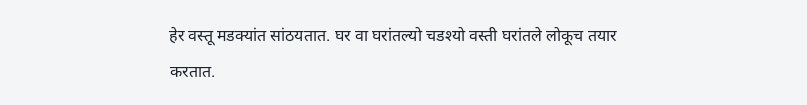हेर वस्तू मडक्यांत सांठयतात. घर वा घरांतल्यो चडश्यो वस्ती घरांतले लोकूच तयार करतात.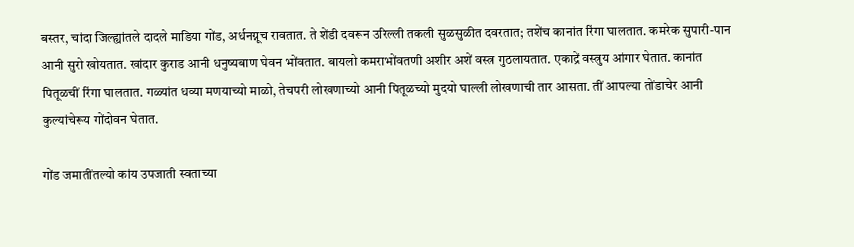बस्तर, चांदा जिल्ह्यांतले दादले माडिया गोंड, अर्धनग्नूच रावतात. ते शेंडी दवरून उरिल्ली तकली सुळसुळीत दवरतात; तशेंच कानांत रिंगा घालतात. कमरेक सुपारी-पान आनी सुरो खोयतात. खांदार कुराड आनी धनुष्यबाण घेवन भोंवतात. बायलो कमराभोंवतणी अशीर अशें वस्त्र गुठलायतात. एकाद्रें वस्त्रुय आंगार घेतात. कानांत पितूळचीं रिंगा घालतात. गळ्यांत धव्या मणयाच्यो माळो, तेचपरी लोखणाच्यो आनी पितूळच्यो मुदयो घाल्ली लोखणाची तार आसता. तीं आपल्या तोंडाचेर आनी कुल्यांचेरूय गोंदोवन घेतात.

गोंड जमातींतल्यो कांय उपजाती स्वताच्या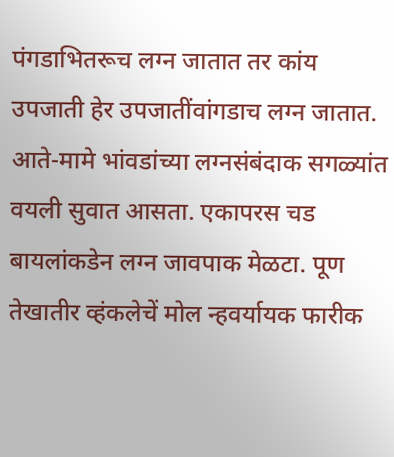पंगडाभितरूच लग्न जातात तर कांय उपजाती हेर उपजातींवांगडाच लग्न जातात. आते-मामे भांवडांच्या लग्नसंबंदाक सगळ्यांत वयली सुवात आसता. एकापरस चड बायलांकडेन लग्न जावपाक मेळटा. पूण तेखातीर व्हंकलेचें मोल न्हवर्यायक फारीक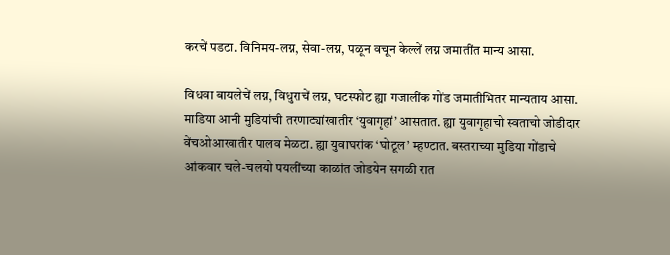करचें पडटा. विनिमय-लग्न, सेवा-लग्न, पळून वचून केल्लें लग्न जमातींत मान्य आसा.

विधवा बायलेचें लग्न, विधुराचें लग्न, घटस्फोट ह्या गजालींक गोंड जमातीभितर मान्यताय आसा. माडिया आनी मुडियांची तरणाट्यांखातीर ‘युवागृहां’ आसतात. ह्या युवागृहाचो स्वताचो जोडीदार वेंचओआखातीर पालव मेळटा. ह्या युवाघरांक ‘घोटूल’ म्हण्टात. बस्तराच्या मुडिया गोंडाचे आंकवार चले-चलयो पयलींच्या काळांत जोडयेन सगळी रात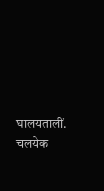घालयतालीं. चलयेक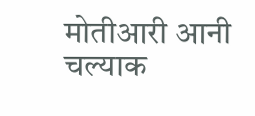मोतीआरी आनी चल्याक